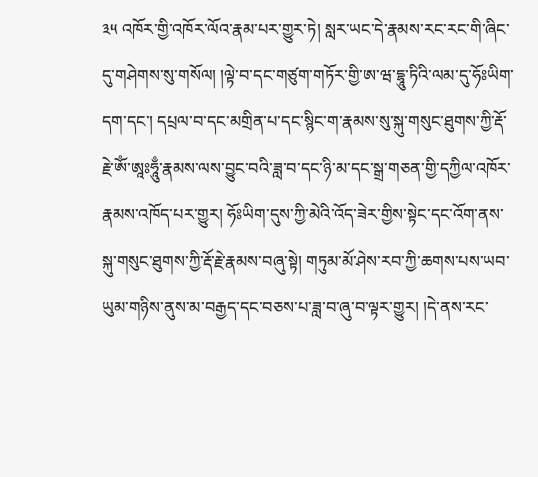༣༥ འཁོར་གྱི་འཁོར་ལོའ་རྣམ་པར་གྱུར་ཏེ། སླར་ཡང་དེ་རྣམས་རང་རང་གི་ཞིང་དུ་གཤེགས་སུ་གསོལ། །ལྟེ་བ་དང་གཙུག་གཏོར་གྱི་ཨ་ཝ་དྷཱུ་ཏིའི་ལམ་དུ་ཧོཿཡིག་དག་དང་། དཔྲལ་བ་དང་མགྲིན་པ་དང་སྙིང་ག་རྣམས་སུ་སྐུ་གསུང་ཐུགས་ཀྱི་རྡོ་རྗེ་ༀ་ཨཱཿཧཱུྃ་རྣམས་ལས་བྱུང་བའི་ཟླ་བ་དང་ཉི་མ་དང་སྒྲ་གཅན་གྱི་དཀྱིལ་འཁོར་རྣམས་འཁོད་པར་གྱུར། ཧོཿཡིག་དུས་ཀྱི་མེའི་འོད་ཟེར་གྱིས་སྟེང་དང་འོག་ནས་སྐུ་གསུང་ཐུགས་ཀྱི་རྡོ་རྗེ་རྣམས་བཞུ་སྟེ། གཏུམ་མོ་ཤེས་རབ་ཀྱི་ཆགས་པས་ཡབ་ཡུམ་གཉིས་ནུས་མ་བརྒྱད་དང་བཅས་པ་ཟླ་བ་ཞུ་བ་ལྟར་གྱུར། །དེ་ནས་རང་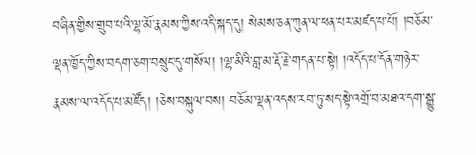བཞིན་གྱིས་གྲུབ་པའི་ལྷ་མོ་རྣམས་ཀྱིས་འདི་སྐད་དུ། སེམས་ཅན་ཀུན་ལ་ཕན་པར་མཛད་པ་པོ། །བཅོམ་ལྡན་ཁྱོད་ཀྱིས་བདག་ཅག་བསྲུང་དུ་གསོལ། །ལྷ་མིའི་བླ་མ་རྡོ་རྗེ་གདན་པ་སྟེ། །འདོད་པ་དོན་གཉེར་རྣམས་ལ་འདོད་པ་མཛོད། །ཅེས་བསྐུལ་བས། བཅོམ་ལྡན་འདས་རབ་ཏུ་སད་སྟེ་འགྲོ་བ་མཐའ་དག་སྒྱུ་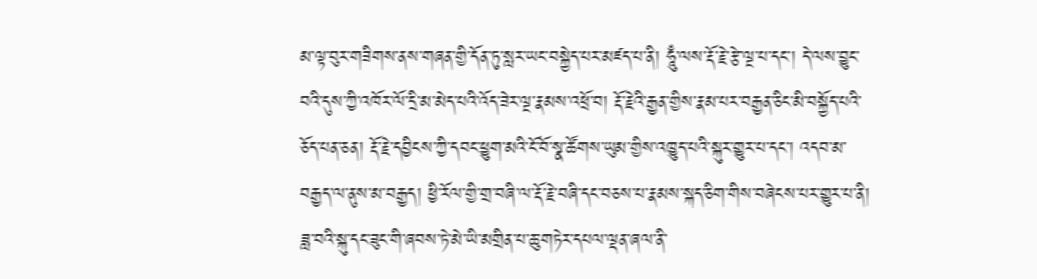མ་ལྟ་བུར་གཟིགས་ནས་གཞན་གྱི་དོན་ཏུ་སླར་ཡང་བསྐྱེད་པར་མཛད་པ་ནི། ཧཱུྃ་ལས་རྡོ་རྗེ་རྩེ་ལྔ་པ་དང་། དེ་ལས་བྱུང་བའི་དུས་ཀྱི་འཁོར་ལོ་དྲི་མ་མེད་པའི་འོད་ཟེར་ལྔ་རྣམས་འཕྲོ་བ། རྡོ་རྗེའི་རྒྱན་གྱིས་རྣམ་པར་བརྒྱན་ཅིང་མི་བསྐྱོད་པའི་ཅོད་པན་ཅན། རྡོ་རྗེ་དབྱིངས་ཀྱི་དབང་ཕྱུག་མའི་ངོ་བོ་སྣ་ཚོགས་ཡུམ་གྱིས་འཁྱུད་པའི་སྐུར་གྱུར་པ་དང་། འདབ་མ་བརྒྱད་ལ་ནུས་མ་བརྒྱད། ཕྱི་རོལ་གྱི་གྲ་བཞི་ལ་རྡོ་རྗེ་བཞི་དང་བཅས་པ་རྣམས་སྐད་ཅིག་གིས་བཞེངས་པར་གྱུར་པ་ནི། ཟླ་བའི་སྐུ་དང་ཟུང་གི་ཞབས་ཏེ་མེ་ཡི་མགྲིན་པ་ཆུ་གཏེར་དཔལ་ལྡན་ཞལ་ནི་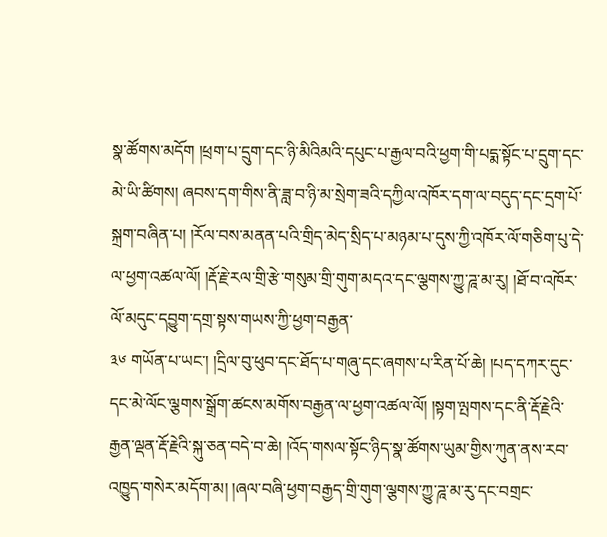སྣ་ཚོགས་མདོག །ཕྲག་པ་དྲུག་དང་ཉི་མིའིམའི་དཔུང་པ་རྒྱལ་བའི་ཕྱག་གི་པདྨ་སྟོང་པ་དྲུག་དང་མེ་ཡི་ཚིགས། ཞབས་དག་གིས་ནི་ཟླ་བ་ཉི་མ་སྲེག་ཟའི་དཀྱིལ་འཁོར་དག་ལ་བདུད་དང་དྲག་པོ་སྐྲག་བཞིན་པ། །རོལ་བས་མནན་པའི་གྲིད་མེད་སྲིད་པ་མཉམ་པ་དུས་ཀྱི་འཁོར་ལོ་གཅིག་པུ་དེ་ལ་ཕྱག་འཚལ་ལོ། །རྡོ་རྗེ་རལ་གྲི་རྩེ་གསུམ་གྲི་གུག་མདའ་དང་ལྕགས་ཀྱུ་ཌཱ་མ་རུ། །ཐོ་བ་འཁོར་ལོ་མདུང་དབྱུག་དགྲ་སྟས་གཡས་ཀྱི་ཕྱག་བརྒྱན་
༣༦ གཡོན་པ་ཡང་། །དྲིལ་བུ་ཕུབ་དང་ཐོད་པ་གཞུ་དང་ཞགས་པ་རིན་པོ་ཆེ། །པད་དཀར་དུང་དང་མེ་ལོང་ལྕགས་སྒྲོག་ཚངས་མགོས་བརྒྱན་ལ་ཕྱག་འཚལ་ལོ། །སྟག་ལྤགས་དང་ནི་རྡོ་རྗེའི་རྒྱན་ལྡན་རྡོ་རྗེའི་སྐུ་ཅན་བདེ་བ་ཆེ། །འོད་གསལ་སྟོང་ཉིད་སྣ་ཚོགས་ཡུམ་གྱིས་ཀུན་ནས་རབ་འཁྱུད་གསེར་མདོག་མ། །ཞལ་བཞི་ཕྱག་བརྒྱད་གྲི་གུག་ལྕགས་ཀྱུ་ཌཱ་མ་རུ་དང་བགྲང་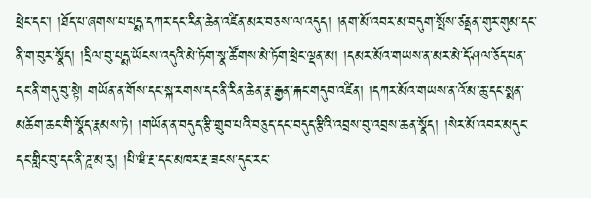ཕྲེང་དང་། །ཐོད་པ་ཞགས་པ་པདྨ་དཀར་དང་རིན་ཆེན་འཛིན་མར་བཅས་ལ་འདུད། །ནག་མོ་འབར་མ་བདུག་སྤོས་ཙནྡན་གུར་གུམ་དང་ནི་ག་བུར་སྣོད། །དྲིལ་བུ་པདྨ་ཡོངས་འདུའི་མེ་ཏོག་སྣ་ཚོགས་མེ་ཏོག་ཕྲེང་ལྡན་མ། །དམར་མོའ་གཡས་ན་མར་མེ་དོ་ཤལ་ཅོད་པན་དང་ནི་གདུ་བུ་སྟེ། གཡོན་ན་གོས་དང་སྐ་རགས་དང་ནི་རིན་ཆེན་རྣ་རྒྱན་རྐང་གདུབ་འཛིན། །དཀར་མོའ་གཡས་ན་འོ་མ་ཆུ་དང་སྨན་མཆོག་ཆང་གི་སྣོད་རྣམས་ཏེ། །གཡོན་ན་བདུད་རྩི་གྲུབ་པའི་བཅུད་དང་བདུད་རྩིའི་འབྲས་བུ་འབྲས་ཆན་སྣོད། །སེར་མོ་འབར་མདུང་དང་གླིང་བུ་དང་ནི་ཌཱ་མ་རུ། །པི་ཝཾ་རྔ་དང་མཁར་རྔ་ཟངས་དུང་རང་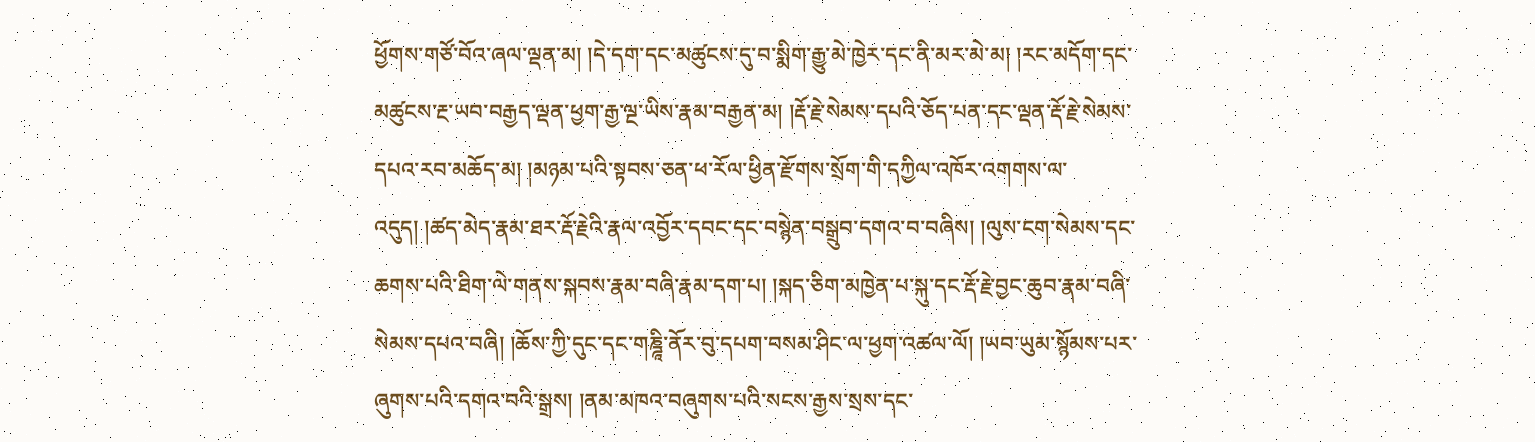ཕྱོགས་གཙོ་བོའ་ཞལ་ལྡན་མ། །དེ་དག་དང་མཚུངས་དུ་བ་སྨིག་རྒྱུ་མེ་ཁྱེར་དང་ནི་མར་མེ་མ། །རང་མདོག་དང་མཚུངས་རྔ་ཡབ་བརྒྱད་ལྡན་ཕྱག་རྒྱ་ལྔ་ཡིས་རྣམ་བརྒྱན་མ། །རྡོ་རྗེ་སེམས་དཔའི་ཅོད་པན་དང་ལྡན་རྡོ་རྗེ་སེམས་དཔའ་རབ་མཆོད་མ། །མཉམ་པའི་སྟབས་ཅན་ཕ་རོལ་ཕྱིན་རྫོགས་སྲོག་གི་དཀྱིལ་འཁོར་འགགས་ལ་འདུད། །ཚད་མེད་རྣམ་ཐར་རྡོ་རྗེའི་རྣལ་འབྱོར་དབང་དང་བསྙེན་བསྒྲུབ་དགའ་བ་བཞིས། །ལུས་ངག་སེམས་དང་ཆགས་པའི་ཐིག་ལེ་གནས་སྐབས་རྣམ་བཞི་རྣམ་དག་པ། །སྐད་ཅིག་མཁྱེན་པ་སྐུ་དང་རྡོ་རྗེ་བྱང་ཆུབ་རྣམ་བཞི་སེམས་དཔའ་བཞི། །ཆོས་ཀྱི་དུང་དང་གཎྜཱི་ནོར་བུ་དཔག་བསམ་ཤིང་ལ་ཕྱག་འཚལ་ལོ། །ཡབ་ཡུམ་སྙོམས་པར་ཞུགས་པའི་དགའ་བའི་སྒྲས། །ནམ་མཁའ་བཞུགས་པའི་སངས་རྒྱས་སྲས་དང་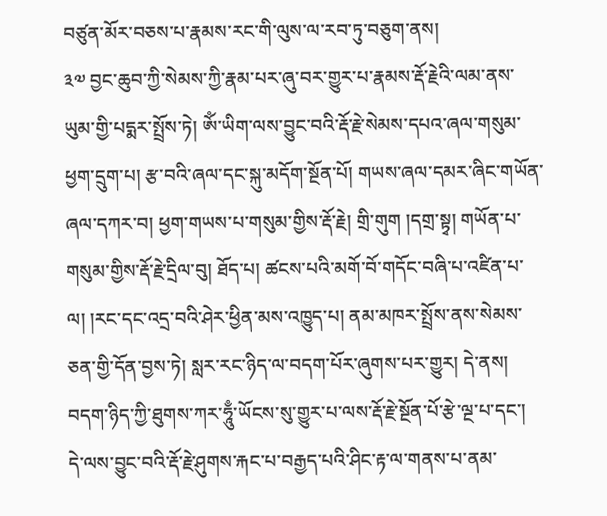བཙུན་མོར་བཅས་པ་རྣམས་རང་གི་ལུས་ལ་རབ་ཏུ་བཅུག་ནས།
༣༧ བྱང་ཆུབ་ཀྱི་སེམས་ཀྱི་རྣམ་པར་ཞུ་བར་གྱུར་པ་རྣམས་རྡོ་རྗེའི་ལམ་ནས་ཡུམ་གྱི་པདྨར་སྤྲོས་ཏེ། ༀ་ཡིག་ལས་བྱུང་བའི་རྡོ་རྗེ་སེམས་དཔའ་ཞལ་གསུམ་ཕྱག་དྲུག་པ། རྩ་བའི་ཞལ་དང་སྐུ་མདོག་སྔོན་པོ། གཡས་ཞལ་དམར་ཞིང་གཡོན་ཞལ་དཀར་བ། ཕྱག་གཡས་པ་གསུམ་གྱིས་རྡོ་རྗེ། གྲི་གུག །དགྲ་སྟྭ། གཡོན་པ་གསུམ་གྱིས་རྡོ་རྗེ་དྲིལ་བུ། ཐོད་པ། ཚངས་པའི་མགོ་བོ་གདོང་བཞི་པ་འཛིན་པ་ལ། །རང་དང་འདྲ་བའི་ཤེར་ཕྱིན་མས་འཁྱུད་པ། ནམ་མཁར་སྤྲོས་ནས་སེམས་ཅན་གྱི་དོན་བྱས་ཏེ། སླར་རང་ཉིད་ལ་བདག་པོར་ཞུགས་པར་གྱུར། དེ་ནས། བདག་ཉིད་ཀྱི་ཐུགས་ཀར་ཧཱུྃ་ཡོངས་སུ་གྱུར་པ་ལས་རྡོ་རྗེ་སྔོན་པོ་རྩེ་ལྔ་པ་དང་། དེ་ལས་བྱུང་བའི་རྡོ་རྗེ་ཤུགས་རྐང་པ་བརྒྱད་པའི་ཤིང་རྟ་ལ་གནས་པ་ནམ་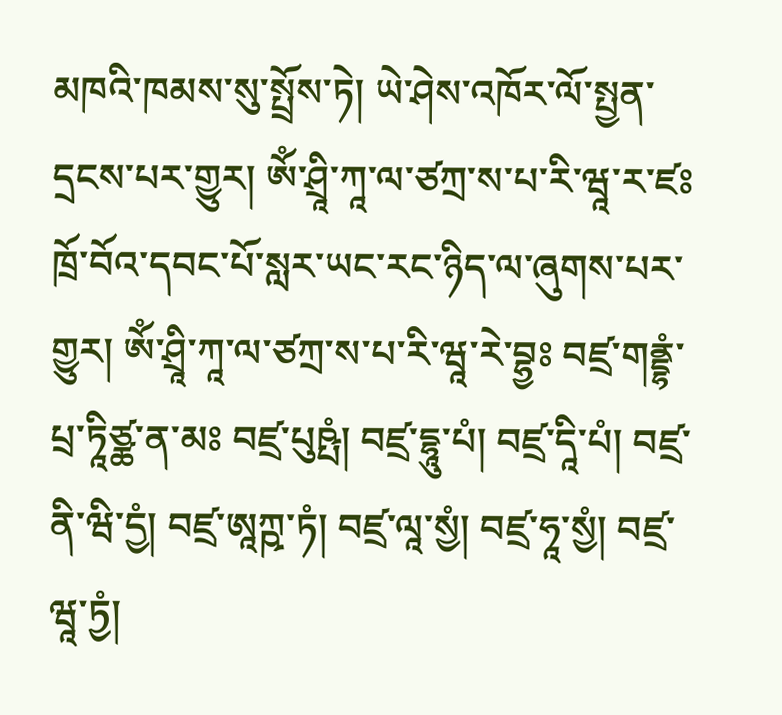མཁའི་ཁམས་སུ་སྤྲོས་ཏེ། ཡེ་ཤེས་འཁོར་ལོ་སྤྱན་དྲངས་པར་གྱུར། ༀ་ཤྲཱི་ཀཱ་ལ་ཙཀྲ་ས་པ་རི་ཝཱ་ར་ཛཿ ཁྲོ་བོའ་དབང་པོ་སླར་ཡང་རང་ཉིད་ལ་ཞུགས་པར་གྱུར། ༀ་ཤྲཱི་ཀཱ་ལ་ཙཀྲ་ས་པ་རི་ཝཱ་རེ་བྷྱཿ བཛྲ་གནྡྷཾ་པྲ་ཏཱིཙྪ་ན་མཿ བཛྲ་པུཥྤཾ། བཛྲ་དྷཱུ་པཾ། བཛྲ་དཱི་པཾ། བཛྲ་ནི་ཝི་དྱཾ། བཛྲ་ཨཱཀྵ་ཏཾ། བཛྲ་ལཱ་སྱཾ། བཛྲ་ཧཱ་སྱཾ། བཛྲ་ཝཱ་ཏྱཾ།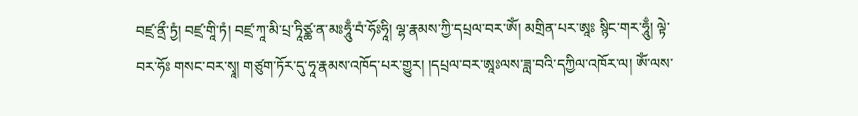བཛྲ་ནྲྀ་ཏྱཾ། བཛྲ་གཱི་ཏཾ། བཛྲ་ཀཱ་མི་པྲ་ཏཱིཙྪ་ན་མཿཧཱུྃ་བཾ་ཧོཿཧཱི། ལྷ་རྣམས་ཀྱི་དཔྲལ་བར་ༀ། མགྲིན་པར་ཨཱཿ སྙིང་གར་ཧཱུྃ། ལྟེ་བར་ཧོཿ གསང་བར་སྭཱ། གཙུག་ཏོར་དུ་ཧཱ་རྣམས་འཁོད་པར་གྱུར། །དཔྲལ་བར་ཨཱཿལས་ཟླ་བའི་དཀྱིལ་འཁོར་ལ། ༀ་ལས་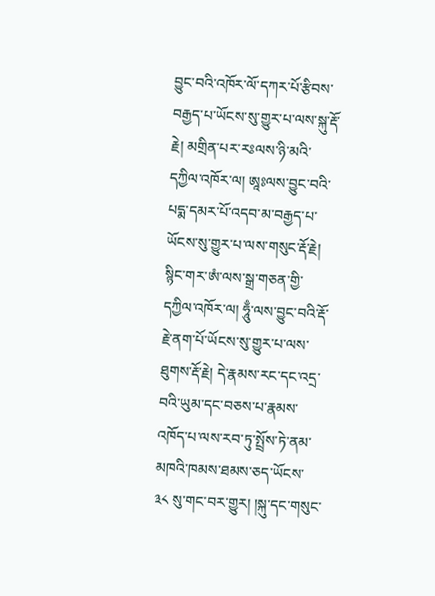བྱུང་བའི་འཁོར་ལོ་དཀར་པོ་རྩིབས་བརྒྱད་པ་ཡོངས་སུ་གྱུར་པ་ལས་སྐུ་རྡོ་རྗེ། མགྲིན་པར་རཿལས་ཉི་མའི་དཀྱིལ་འཁོར་ལ། ཨཱཿལས་བྱུང་བའི་པདྨ་དམར་པོ་འདབ་མ་བརྒྱད་པ་ཡོངས་སུ་གྱུར་པ་ལས་གསུང་རྡོ་རྗེ། སྙིང་གར་ཨཾ་ལས་སྒྲ་གཅན་གྱི་དཀྱིལ་འཁོར་ལ། ཧཱུྃ་ལས་བྱུང་བའི་རྡོ་རྗེ་ནག་པོ་ཡོངས་སུ་གྱུར་པ་ལས་ཐུགས་རྡོ་རྗེ། དེ་རྣམས་རང་དང་འདྲ་བའི་ཡུམ་དང་བཅས་པ་རྣམས་འཁོད་པ་ལས་རབ་ཏུ་སྤྲོས་ཏེ་ནམ་མཁའི་ཁམས་ཐམས་ཅད་ཡོངས་
༣༨ སུ་གང་བར་གྱུར། །སྐུ་དང་གསུང་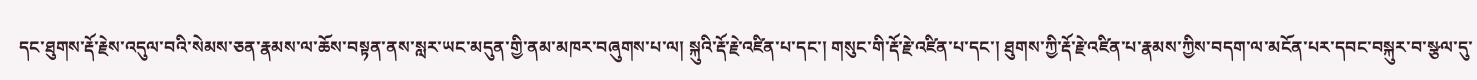དང་ཐུགས་རྡོ་རྗེས་འདུལ་བའི་སེམས་ཅན་རྣམས་ལ་ཆོས་བསྟན་ནས་སླར་ཡང་མདུན་གྱི་ནམ་མཁར་བཞུགས་པ་ལ། སྐུའི་རྡོ་རྗེ་འཛིན་པ་དང་། གསུང་གི་རྡོ་རྗེ་འཛིན་པ་དང་། ཐུགས་ཀྱི་རྡོ་རྗེ་འཛིན་པ་རྣམས་ཀྱིས་བདག་ལ་མངོན་པར་དབང་བསྐུར་བ་སྩལ་དུ་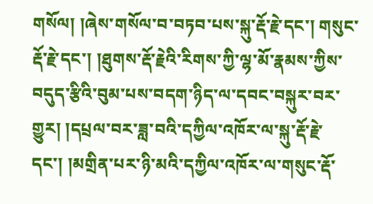གསོལ། །ཞེས་གསོལ་བ་བཏབ་པས་སྐུ་རྡོ་རྗེ་དང་། གསུང་རྡོ་རྗེ་དང་། །ཐུགས་རྡོ་རྗེའི་རིགས་ཀྱི་ལྷ་མོ་རྣམས་ཀྱིས་བདུད་རྩིའི་བུམ་པས་བདག་ཉིད་ལ་དབང་བསྐུར་བར་གྱུར། །དཔྲལ་བར་ཟླ་བའི་དཀྱིལ་འཁོར་ལ་སྐུ་རྡོ་རྗེ་དང་། །མགྲིན་པར་ཉི་མའི་དཀྱིལ་འཁོར་ལ་གསུང་རྡོ་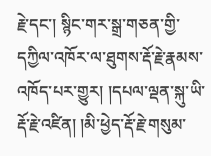རྗེ་དང་། སྙིང་གར་སྒྲ་གཅན་གྱི་དཀྱིལ་འཁོར་ལ་ཐུགས་རྡོ་རྗེ་རྣམས་འཁོད་པར་གྱུར། །དཔལ་ལྡན་སྐུ་ཡི་རྡོ་རྗེ་འཛིན། །མི་ཕྱེད་རྡོ་རྗེ་གསུམ་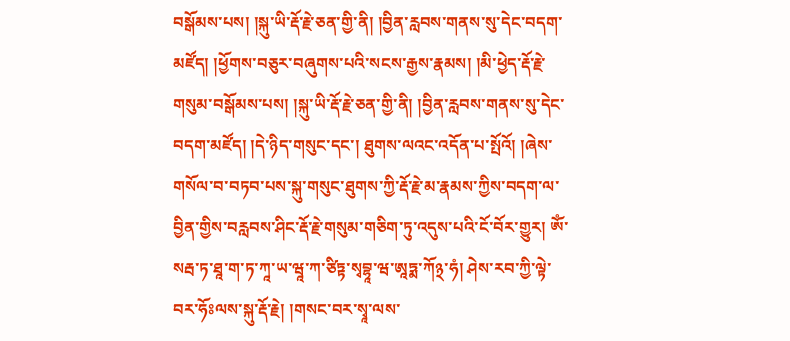བསྒོམས་པས། །སྐུ་ཡི་རྡོ་རྗེ་ཅན་གྱི་ནི། །བྱིན་རླབས་གནས་སུ་དེང་བདག་མཛོད། །ཕྱོགས་བཅུར་བཞུགས་པའི་སངས་རྒྱས་རྣམས། །མི་ཕྱེད་རྡོ་རྗེ་གསུམ་བསྒོམས་པས། །སྐུ་ཡི་རྡོ་རྗེ་ཅན་གྱི་ནི། །བྱིན་རླབས་གནས་སུ་དེང་བདག་མཛོད། །དེ་ཉིད་གསུང་དང་། ཐུགས་ལའང་འདོན་པ་སྤོའོ། །ཞེས་གསོལ་བ་བཏབ་པས་སྐུ་གསུང་ཐུགས་ཀྱི་རྡོ་རྗེ་མ་རྣམས་ཀྱིས་བདག་ལ་བྱིན་གྱིས་བརླབས་ཤིང་རྡོ་རྗེ་གསུམ་གཅིག་ཏུ་འདུས་པའི་ངོ་བོར་གྱུར། ༀ་སརྦ་ཏ་ཐཱ་ག་ཏ་ཀཱ་ཡ་ཝཱ་ཀ་ཙིཏྟ་སྭབྷཱ་ཝ་ཨཱཏྨ་ཀོ྅་ཧཾ། ཤེས་རབ་ཀྱི་ལྟེ་བར་ཧོཿལས་སྐུ་རྡོ་རྗེ། །གསང་བར་སྭཱ་ལས་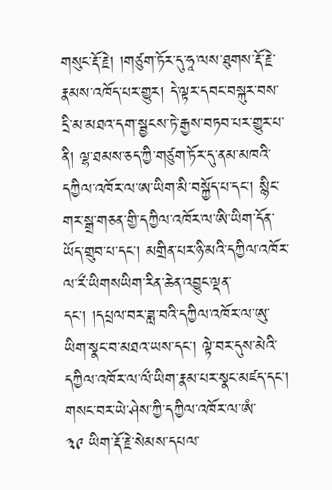གསུང་རྡོ་རྗེ། །གཙུག་ཏོར་དུ་ཧཱ་ལས་ཐུགས་རྡོ་རྗེ་རྣམས་འཁོད་པར་གྱུར། དེ་ལྟར་དབང་བསྐུར་བས་དྲི་མ་མཐའ་དག་སྦྱངས་ཏེ་རྒྱས་བཏབ་པར་གྱུར་པ་ནི། ལྷ་ཐམས་ཅད་ཀྱི་གཙུག་ཏོར་དུ་ནམ་མཁའི་དཀྱིལ་འཁོར་ལ་ཨ་ཡིག་མི་བསྐྱོད་པ་དང་། སྙིང་གར་སྒྲ་གཅན་གྱི་དཀྱིལ་འཁོར་ལ་ཨི་ཡིག་དོན་ཡོད་གྲུབ་པ་དང་། མགྲིན་པར་ཉི་མའི་དཀྱིལ་འཁོར་ལ་རྀ་ཡིགསཡིག་རིན་ཆེན་འབྱུང་ལྡན་དང་། །དཔྲལ་བར་ཟླ་བའི་དཀྱིལ་འཁོར་ལ་ཨུ་ཡིག་སྣང་བ་མཐའ་ཡས་དང་། ལྟེ་བར་དུས་མེའི་དཀྱིལ་འཁོར་ལ་ལྀ་ཡིག་རྣམ་པར་སྣང་མཛད་དང་། གསང་བར་ཡེ་ཤེས་ཀྱི་དཀྱིལ་འཁོར་ལ་ཨཾ་
༣༩ ཡིག་རྡོ་རྗེ་སེམས་དཔལ་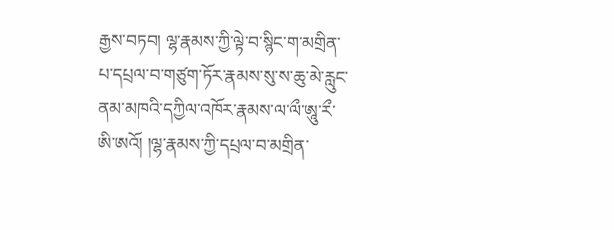རྒྱས་བཏབ། ལྷ་རྣམས་ཀྱི་ལྟེ་བ་སྙིང་ག་མགྲིན་པ་དཔྲལ་བ་གཙུག་ཏོར་རྣམས་སུ་ས་ཆུ་མེ་རླུང་ནམ་མཁའི་དཀྱིལ་འཁོར་རྣམས་ལ་ལྀ་ཨཱུ་རྀ་ཨི་ཨའོ། །ལྷ་རྣམས་ཀྱི་དཔྲལ་བ་མགྲིན་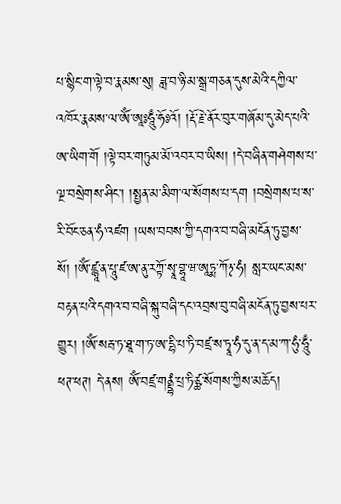པ་སྙིང་ག་ལྟེ་བ་རྣམས་སུ། ཟླ་བ་ཉི་མ་སྒྲ་གཅན་དུས་མེའི་དཀྱིལ་འཁོར་རྣམས་ལ་ༀ་ཨཱཿཧཱུྃ་ཧོཿའོ། །རྡོ་རྗེ་ནོར་བུར་གཞོམ་དུ་མེད་པའི་ཨ་ཡིག་གོ །ལྟེ་བར་གཏུམ་མོ་འབར་བ་ཡིས། །དེ་བཞིན་གཤེགས་པ་ལྔ་བསྲེགས་ཤིང་། །སྤྱན་མ་མིག་ལ་སོགས་པ་དག །བསྲེགས་པ་ས་རི་བོང་ཅན་ཧཾ་འཛག །ཡས་བབས་ཀྱི་དགའ་བ་བཞི་མངོན་ཏུ་བྱས་སོ། །ༀ་ཛྙཱ་ན་པཱུ་ཛ་ཨ་ནུ་རཀྟོ་སྭཱ་བྷཱ་ཝ་ཨཱཏྨ་ཀོ྅་ཧཾ། སླར་ཡང་མས་བརྟན་པའི་དགའ་བ་བཞི་སྐུ་བཞི་དང་འབྲས་བུ་བཞི་མངོན་ཏུ་བྱས་པར་གྱུར། །ༀ་སརྦ་ཏ་ཐཱ་ག་ཏ་ཨ་དྷི་པ་ཏི་བཛྲ་ས་ཏྭཱ་ཧཾ་དུ་ན་ད་མ་ཀ་ཧུཾ་ཧཱུྃ་ཕཊ་ཕཊ། དེ་ནས། ༀ་བཛྲ་གནྡྷཾ་པྲ་ཏིཙྪ་སོགས་ཀྱིས་མཆོད།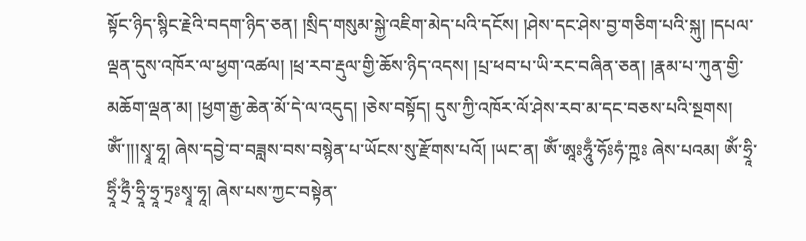སྟོང་ཉིད་སྙིང་རྗེའི་བདག་ཉིད་ཅན། །སྲིད་གསུམ་སྐྱེ་འཇིག་མེད་པའི་དངོས། །ཤེས་དང་ཤེས་བྱ་གཅིག་པའི་སྐུ། །དཔལ་ལྡན་དུས་འཁོར་ལ་ཕྱག་འཚལ། །ཕྲ་རབ་རྡུལ་གྱི་ཆོས་ཉིད་འདས། །པྲ་ཕབ་པ་ཡི་རང་བཞིན་ཅན། །རྣམ་པ་ཀུན་གྱི་མཆོག་ལྡན་མ། །ཕྱག་རྒྱ་ཆེན་མོ་དེ་ལ་འདུད། །ཅེས་བསྟོད། དུས་ཀྱི་འཁོར་ལོ་ཤེས་རབ་མ་དང་བཅས་པའི་སྔགས། ༀ་།།།སྭཱ་ཧཱ། ཞེས་དབྱེ་བ་བཟླས་བས་བསྙེན་པ་ཡོངས་སུ་རྫོགས་པའོ། །ཡང་ན། ༀ་ཨཱཿཧཱུྃ་ཧོཿཧཾ་ཀྵཿ ཞེས་པའམ། ༀ་ཧྲཱི་ཧྲཱིཾ་ཧྲྀཾ་ཧྲཱི་ཧྲཱ་ཏྲཿསྭཱ་ཧཱ། ཞེས་པས་ཀྱང་བསྟེན་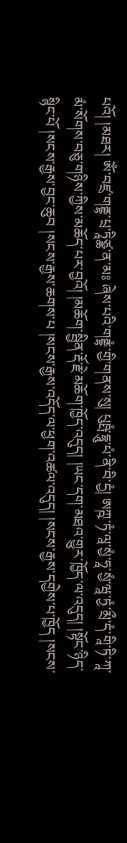པའོ། །མཐར། ༀ་བཛྲ་གནྡྷ་པྲ་ཏཱིཙྪ་ན་མཿ ཞེས་པའི་གནྡྷཾ་གྱི་གནས་སུ། པུཥྤཾ་དྷཱུ་པཾ་ནི་བི་དྱཾ། ཨཀྵ་ཏཾ་ལཱ་སྱཾ་ཧཱ་སྱཾ་ཝཱ་ཏྱཾ་མྲྀ་དཾ་གཱི་ཏི་ཀཱ་མཾ་སོགས་བཅུ་གཉིས་ཀྱིས་མཆོད་པར་བྱའོ། །མཆོག་སྦྱིན་རྡོ་རྗེ་མཆོག་ཁྱོད་འདུད། །ཡང་དག་མཐའ་གྱུར་ཁྱོད་ལ་འདུད། །སྟོང་ཉིད་སྙིང་པོ །སངས་རྒྱས་བྱང་ཆུབ །སངས་རྒྱས་ཆགས་པ །སངས་རྒྱས་འདོད་ལ་ཕྱག་འཚལ་འདུད། །སངས་རྒྱས་དགྱེས་པ་ཁྱོད །སངས་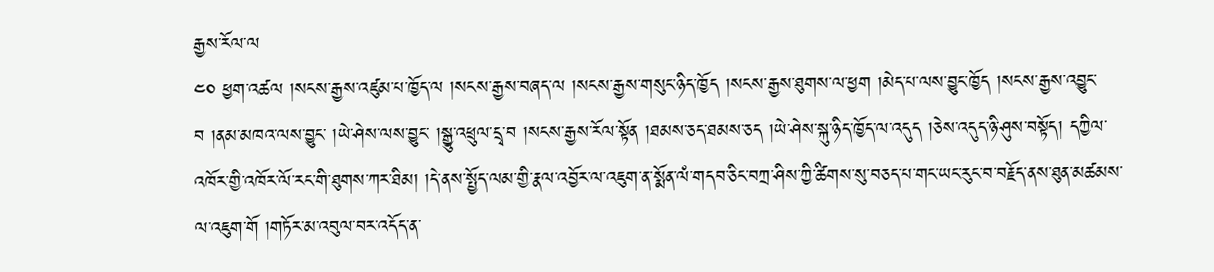རྒྱས་རོལ་ལ
༤༠ ཕྱག་འཚལ །སངས་རྒྱས་འཛུམ་པ་ཁྱོད་ལ །སངས་རྒྱས་བཞད་ལ །སངས་རྒྱས་གསུང་ཉིད་ཁྱོད །སངས་རྒྱས་ཐུགས་ལ་ཕྱག །མེད་པ་ལས་བྱུང་ཁྱོད །སངས་རྒྱས་འབྱུང་བ །ནམ་མཁའ་ལས་བྱུང་ །ཡེ་ཤེས་ལས་བྱུང་ །སྒྱུ་འཕྲུལ་དྲྭ་བ །སངས་རྒྱས་རོལ་སྟོན །ཐམས་ཅད་ཐམས་ཅད །ཡེ་ཤེས་སྐུ་ཉིད་ཁྱོད་ལ་འདུད །ཅེས་འདུད་ཉི་ཤུས་བསྟོད། དཀྱིལ་འཁོར་གྱི་འཁོར་ལོ་རང་གི་ཐུགས་ཀར་ཐིམ། །དེ་ནས་སྤྱོད་ལམ་གྱི་རྣལ་འབྱོར་ལ་འཇུག་ན་སྨོན་ལཾ་གདབ་ཅིང་བཀྲ་ཤིས་ཀྱི་ཚིགས་སུ་བཅད་པ་གང་ཡང་རུང་བ་བརྗོད་ནས་ཐུན་མཚམས་ལ་འཇུག་གོ །གཏོར་མ་འབུལ་བར་འདོད་ན་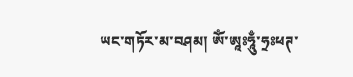ཡང་གཏོར་མ་བཤམ། ༀ་ཨཱཿཧཱུྃ་ཧྲཿཕཊ་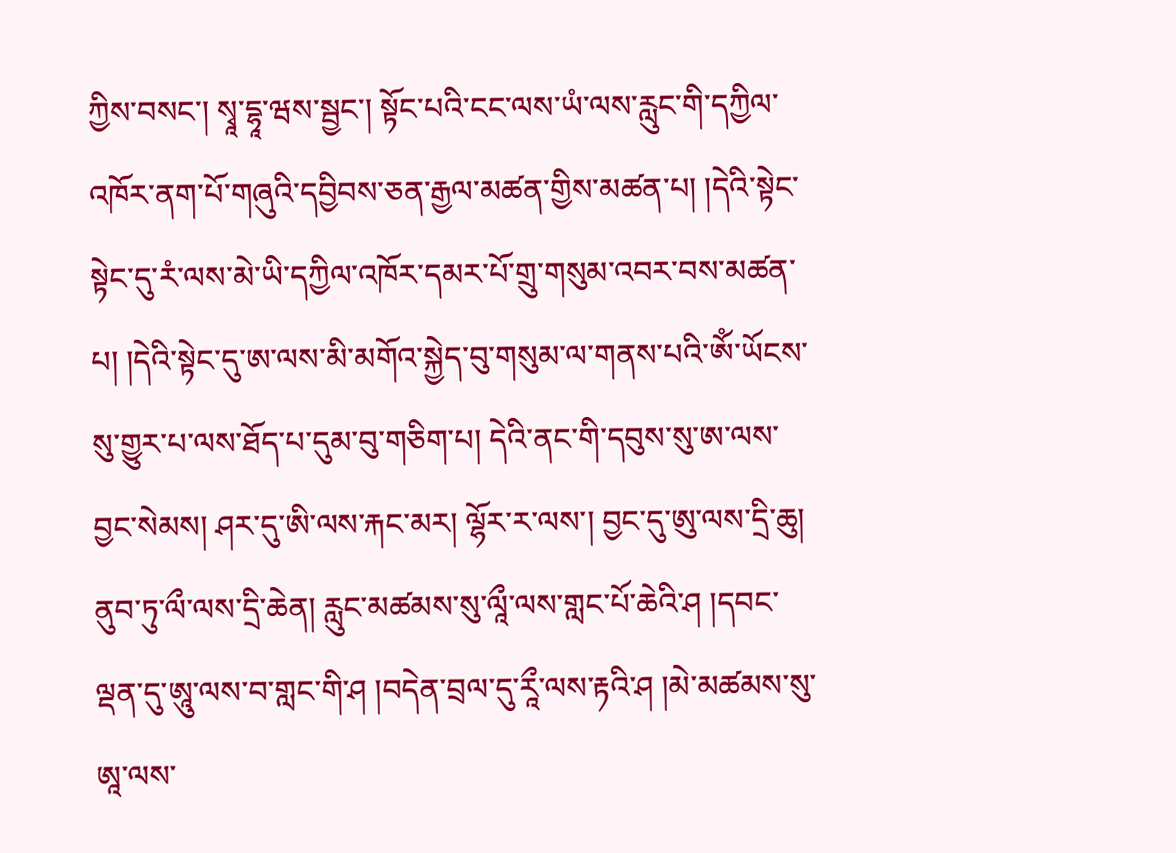ཀྱིས་བསང་། སྭཱ་དྷཱ་ཝས་སྦྱང་། སྟོང་པའི་ངང་ལས་ཡཾ་ལས་རླུང་གི་དཀྱིལ་འཁོར་ནག་པོ་གཞུའི་དབྱིབས་ཅན་རྒྱལ་མཚན་གྱིས་མཚན་པ། །དེའི་སྟེང་སྟེང་དུ་རཾ་ལས་མེ་ཡི་དཀྱིལ་འཁོར་དམར་པོ་གྲུ་གསུམ་འབར་བས་མཚན་པ། །དེའི་སྟེང་དུ་ཨ་ལས་མི་མགོའ་སྐྱེད་བུ་གསུམ་ལ་གནས་པའི་ༀ་ཡོངས་སུ་གྱུར་པ་ལས་ཐོད་པ་དུམ་བུ་གཅིག་པ། དེའི་ནང་གི་དབུས་སུ་ཨ་ལས་བྱང་སེམས། ཤར་དུ་ཨི་ལས་རྐང་མར། ལྷོར་ར་ལས་། བྱང་དུ་ཨུ་ལས་དྲི་ཆུ། ནུབ་ཏུ་ལྀ་ལས་དྲི་ཆེན། རླུང་མཚམས་སུ་ལཱྀ་ལས་གླང་པོ་ཆེའི་ཤ །དབང་ལྡན་དུ་ཨཱུ་ལས་བ་གླང་གི་ཤ །བདེན་བྲལ་དུ་རཱྀ་ལས་རྟའི་ཤ །མེ་མཚམས་སུ་ཨཱ་ལས་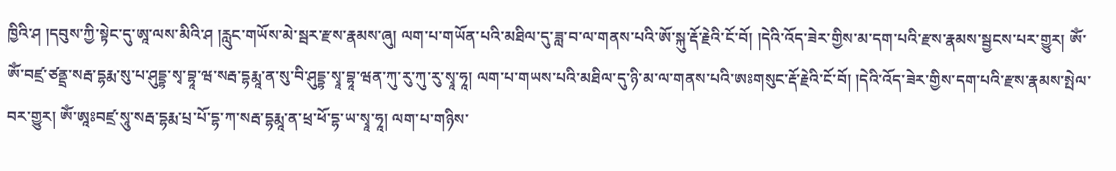ཁྱིའི་ཤ །དབུས་ཀྱི་སྟེང་དུ་ཨཱ་ལས་མིའི་ཤ །རླུང་གཡོས་མེ་སྦར་རྫས་རྣམས་ཞུ། ལག་པ་གཡོན་པའི་མཐིལ་དུ་ཟླ་བ་ལ་གནས་པའི་ཨོ་སྐུ་རྡོ་རྗེའི་ངོ་བོ། །དེའི་འོད་ཟེར་གྱིས་མ་དག་པའི་རྫས་རྣམས་སྦྱངས་པར་གྱུར། ༀ་ༀ་བཛྲ་ཙནྡྲ་སརྦ་དྷརྨ་སུ་པ་ཤུདྡྷ་སྭ་བྷཱ་ཝ་སརྦ་དྷརྨཱ་ན་སུ་བི་ཤུདྡྷ་སྭཱ་བྷཱ་ཝན་ཀུ་རུ་ཀུ་རུ་སྭཱ་ཧཱ། ལག་པ་གཡས་པའི་མཐིལ་དུ་ཉི་མ་ལ་གནས་པའི་ཨཿགསུང་རྡོ་རྗེའི་ངོ་བོ། །དེའི་འོད་ཟེར་གྱིས་དག་པའི་རྫས་རྣམས་སྤེལ་བར་གྱུར། ༀ་ཨཱཿབཛྲ་སཱུ་སརྦ་དྷརྨ་པྲ་པོ་དྷ་ཀ་སརྦ་དྷརྨཱ་ན་ཕྲ་ཕོ་དྷ་ཡ་སྭཱ་ཧཱ། ལག་པ་གཉིས་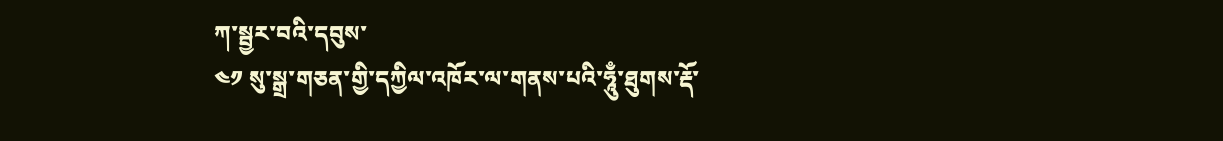ཀ་སྦྱར་བའི་དབུས་
༤༡ སུ་སྒྲ་གཅན་གྱི་དཀྱིལ་འཁོར་ལ་གནས་པའི་ཧཱུྃ་ཐུགས་རྡོ་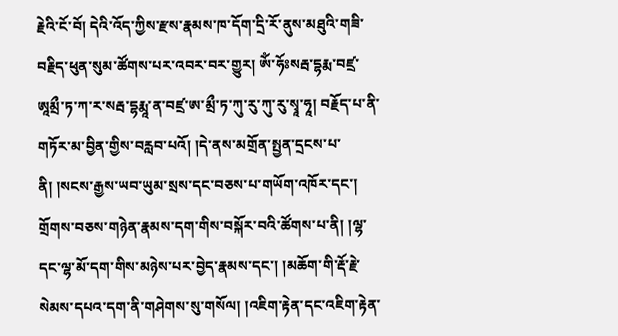རྗེའི་ངོ་བོ། དེའི་འོད་ཀྱིས་རྫས་རྣམས་ཁ་དོག་དྲི་རོ་ནུས་མཐུའི་གཟི་བརྗིད་ཕུན་སུམ་ཚོགས་པར་འབར་བར་གྱུར། ༀ་ཧོཿསརྦ་དྷརྨ་བཛྲ་ཨཱམྲྀ་ཏ་ཀ་ར་སརྦ་དྷརྨཱ་ན་བཛྲ་ཨ་མྲྀ་ཏ་ཀུ་རུ་ཀུ་རུ་སྭཱ་ཧཱ། བརྗོད་པ་ནི་གཏོར་མ་བྱིན་གྱིས་བརླབ་པའོ། །དེ་ནས་མགྲོན་སྤྱན་དྲངས་པ་ནི། །སངས་རྒྱས་ཡབ་ཡུམ་སྲས་དང་བཅས་པ་གཡོག་འཁོར་དང་། གྲོགས་བཅས་གཉེན་རྣམས་དག་གིས་བསྐོར་བའི་ཚོགས་པ་ནི། །ལྷ་དང་ལྷ་མོ་དག་གིས་མཉེས་པར་བྱེད་རྣམས་དང་། །མཆོག་གི་རྡོ་རྗེ་སེམས་དཔའ་དག་ནི་གཤེགས་སུ་གསོལ། །འཇིག་རྟེན་དང་འཇིག་རྟེན་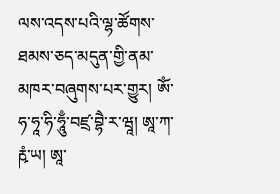ལས་འདས་པའི་ལྷ་ཚོགས་ཐམས་ཅད་མདུན་གྱི་ནམ་མཁར་བཞུགས་པར་གྱུར། ༀ་ཧ་ཧཱ་ཧི་ཧཱུྃ་བཛྲ་བྷཻ་ར་ཝཱ། ཨཱ་ཀ་རྵཾ་ཡ། ཨཱ་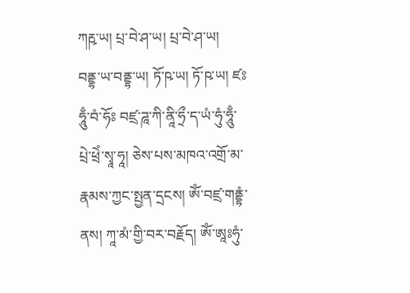ཀརྵ་ཡ། པྲ་བེ་ཤ་ཡ། པྲ་བེ་ཤ་ཡ། བནྡྷ་ཡ་བནྡྷ་ཡ། ཏོ་ཥ་ཡ། ཏོ་ཥ་ཡ། ཛཿཧཱུྃ་བཾ་ཧོཿ བཛྲ་ཌཱ་ཀི་ནཱི་ཧྲྀ་ད་ཡཾ་ཧུཾ་ཧཱུྃ་པྲེ་ཕྲེཾ་སྭཱ་ཧཱ། ཅེས་པས་མཁའ་འགྲོ་མ་རྣམས་ཀྱང་སྤྱན་དྲངས། ༀ་བཛྲ་གནྡྷཾ་ནས། ཀཱ་མཾ་གྱི་བར་བརྗོད། ༀ་ཨཱཿཧུཾ་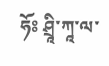ཧོཿ ཤྲཱི་ཀཱ་ལ་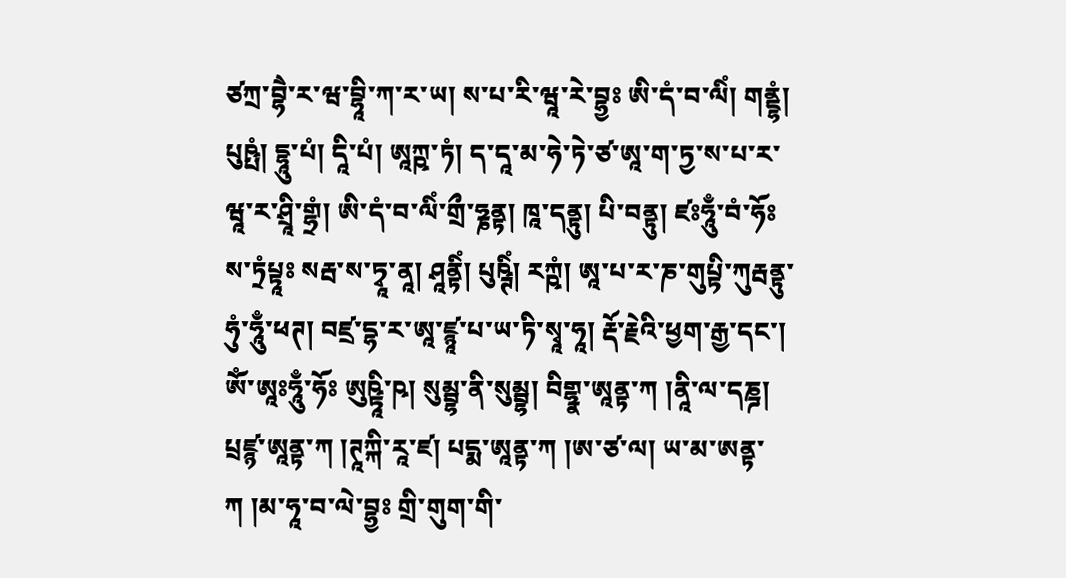ཙཀྲ་བྷཻ་ར་ཝ་བྷཱི་ཀ་ར་ཡ། ས་པ་རི་ཝཱ་རེ་བྷྱཿ ཨི་དཾ་བ་ལིཾ། གནྡྷཾ། པུཥྤཾ། དྷཱུ་པཾ། དཱི་པཾ། ཨཱཀྵ་ཏཾ། ད་དཱ་མ་ཧེ་ཏེ་ཙ་ཨཱ་ག་ཏྱ་ས་པ་ར་ཝཱ་ར་ཤྲཱི་གྷྲཾ། ཨི་དཾ་བ་ལིཾ་གྲྀ་ཧྞནྟ། ཁཱ་དནྟུ། པི་བནྟུ། ཛཿཧཱུྃ་བཾ་ཧོཿ ས་ཏྲཾཔྟཱཿ སརྦ་ས་ཏྭཱ་ནཱ། ཤཱནྟིཾ། པུཥྚིཾ། རཀྵཾ། ཨཱ་པ་ར་ཎ་གུཔྟི་ཀུརྦནྟུ་ཧུཾ་ཧཱུྃ་ཕཊ། བཛྲ་དྷ་ར་ཨཱ་ཛྙཱ་པ་ཡ་ཏི་སྭཱ་ཧཱ། རྡོ་རྗེའི་ཕྱག་རྒྱ་དང་། ༀ་ཨཱཿཧཱུྃ་ཧོཿ ཨུཥྟཱི་ཥ། སུམྦྷ་ནི་སུམྦྷ། བིགྷྣ་ཨཱནྟ་ཀ །ནཱི་ལ་དཎྜ། པྲཛྙ་ཨཱནྟ་ཀ །ཊཱཀྐི་རཱ་ཛ། པདྨ་ཨཱནྟ་ཀ །ཨ་ཙ་ལ། ཡ་མ་ཨནྟ་ཀ །མ་ཧཱ་བ་ལེ་བྷྱཿ གྲི་གུག་གི་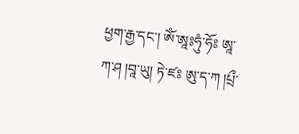ཕྱག་རྒྱ་དང་། ༀ་ཨཱཿཧུཾ་ཧོཿ ཨཱ་ཀ་ཤ །བཱ་ཡུ། ཏེ་ཛཿ ཨུ་ད་ཀ །པྲྀ་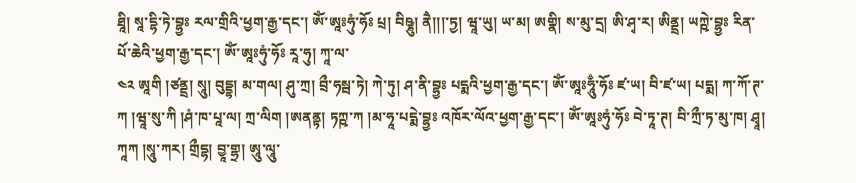ཐཱི། སཱ་དྷི་ཏེ་བྷྱཿ རལ་གྲིའི་ཕྱག་རྒྱ་དང་། ༀ་ཨཱཿཧུཾ་ཧོཿ པྲ། བིཥྞུ། ནཻ།།།་ཏྱ། ཝཱ་ཡུ། ཡ་མ། ཨགྣི། ས་མུ་དྲ། ཨི་ཤྭ་ར། ཨིནྡྲ། ཡཀྵེ་བྷྱཿ རིན་པོ་ཆེའི་ཕྱག་རྒྱ་དང་། ༀ་ཨཱཿཧུཾ་ཧོཿ རཱ་ཧུ། ཀཱ་ལ་
༤༢ ཨཱགི །ཙནྡྲ། སཱུ། བུདྡྷ། མ་གལ། ཤུ་ཀྲ། བྲྀ་ཧསྦ་ཏེ། ཀེ་ཏུ། ཤ་ནི་བྷྱཿ པདྨའི་ཕྱག་རྒྱ་དང་། ༀ་ཨཱཿཧཱུྃ་ཧོཿ ཛ་ཡ། བི་ཛ་ཡ། པདྨ། ཀ་ཀོ་ཊ་ཀ །ཝཱ་སུ་ཀི །ཤཾ་ཁ་པཱ་ལ། ཀྲ་ལིག །ཨནནྟ། ཏཀྵ་ཀ །མ་ཧཱ་པདྨེ་བྷྱཿ འཁོར་ལོའ་ཕྱག་རྒྱ་དང་། ༀ་ཨཱཿཧུཾ་ཧོཿ བེ་ཏཱ་ཊ། བི་ཀྲྀ་ཏ་མུ་ཁ། ཤྭཱ། ཀཱཀ །སཱུ་ཀར། གྲྀདྷ། བྱཱ་གྷྲ། ཨཱུ་ལཱུ་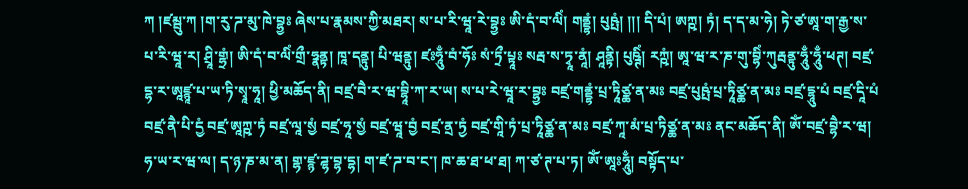ཀ །ཛམྦུ་ཀ །ག་རུ་ཌ་མུ་ཁེ་བྷྱཿ ཞེས་པ་རྣམས་ཀྱི་མཐར། ས་པ་རི་ཝཱ་རེ་བྷྱཿ ཨི་དཾ་བ་ལིཾ། གནྡྷཾ། པུཥྤཾ། །།། དི་པཾ། ཨཀྵ། ཏཾ། ད་ད་མ་ཧེ། ཏེ་ཙ་ཨཱ་ག་རྒྱ་ས་པ་རི་ཝཱ་ར། ཤྲཱི་གྷྲཾ། ཨི་དཾ་བ་ལིཾ་གྲྀ་ཧྣནྟ། ཁཱ་དནྟུ། པི་ཝནྟུ། ཛཿཧཱུྃ་བཾ་ཧོཿ སཾ་ཏྲྀ་པྟཱཿ སརྦ་ས་ཏྭཱ་ནཱཾ། ཤཱནྟི། པུཥྚིཾ། རཀྵཾ། ཨཱ་ཝ་ར་ཎ་གུ་བྷིཾ་ཀུརྦནྟུ་ཧཱུྃ་ཧཱུྃ་ཕཊ། བཛྲ་དྷ་ར་ཨཱཛྙཱ་པ་ཡ་ཏི་སྭཱ་ཧཱ། ཕྱི་མཆོད་ནི། བཛྲ་བཻ་ར་ཝ་བྷཱི་ཀ་ར་ཡ། ས་པ་རེ་ཝཱ་ར་བྷྱཿ བཛྲ་གནྡྷཾ་པྲ་ཏཱིཙྪ་ན་མཿ བཛྲ་པུཥྤཾ་པྲ་ཏཱིཙྪ་ན་མཿ བཛྲ་དྷཱུ་པཾ བཛྲ་དཱི་པཾ བཛྲ་ནཻ་པི་དྱཾ བཛྲ་ཨཱཀྵ་ཏཾ བཛྲ་ལཱ་སྱཾ བཛྲ་ཧཱ་སྱཾ བཛྲ་ཝཱ་བྱཾ བཛྲ་ནྲ་ཏྱཾ བཛྲ་གཱི་ཏཾ་པྲ་ཏཱིཙྪ་ན་མཿ བཛྲ་ཀཱ་མཾ་པྲ་ཏིཙྪ་ན་མཿ ནང་མཆོད་ནི། ༀ་བཛྲ་བྷཻ་ར་ཝ། ཧ་ཡ་ར་ཝ་ལ། ད་ཉ་ཎ་མ་ན། གྷ་ཛྙ་ཌྷ་བྷ་དྷ། ག་ཛ་ཌ་བ་ང་། ཁ་ཆ་ཐ་ཕ་ཐ། ཀ་ཙ་ཊ་པ་ཏ། ༀ་ཨཱཿཧཱུྃ། བསྟོད་པ་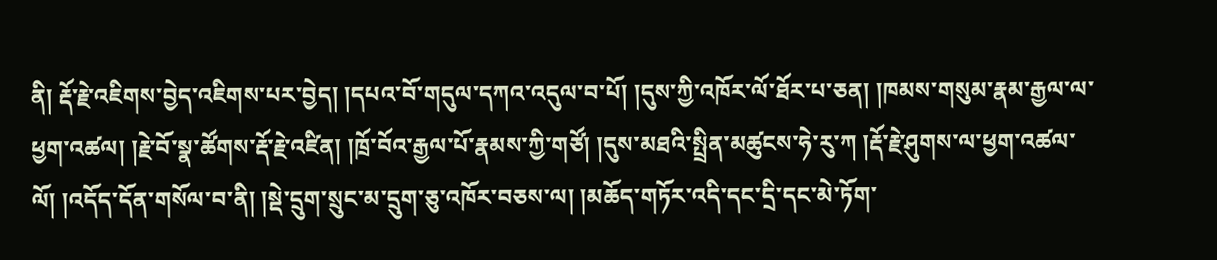ནི། རྡོ་རྗེ་འཇིགས་བྱེད་འཇིགས་པར་བྱེད། །དཔའ་བོ་གདུལ་དཀའ་འདུལ་བ་པོ། །དུས་ཀྱི་འཁོར་ལོ་ཐོར་པ་ཅན། །ཁམས་གསུམ་རྣམ་རྒྱལ་ལ་ཕྱག་འཚལ། །རྗེ་བོ་སྣ་ཚོགས་རྡོ་རྗེ་འཛིན། །ཁྲོ་བོའ་རྒྱལ་པོ་རྣམས་ཀྱི་གཙོ། །དུས་མཐའི་སྤྲིན་མཚུངས་ཧེ་རུ་ཀ །རྡོ་རྗེ་ཤུགས་ལ་ཕྱག་འཚལ་ལོ། །འདོད་དོན་གསོལ་བ་ནི། །སྡེ་དྲུག་སྲུང་མ་དྲུག་ཅུ་འཁོར་བཅས་ལ། །མཆོད་གཏོར་འདི་དང་དྲི་དང་མེ་ཏོག་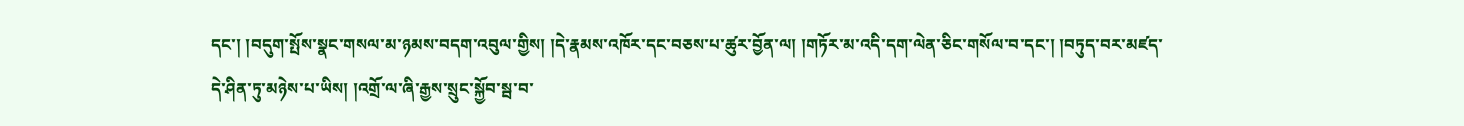དང་། །བདུག་སྤོས་སྣང་གསལ་མ་ཉམས་བདག་འབུལ་གྱིས། །དེ་རྣམས་འཁོར་དང་བཅས་པ་ཚུར་བྱོན་ལ། །གཏོར་མ་འདི་དག་ལེན་ཅིང་གསོལ་བ་དང་། །བཏུད་བར་མཛད་དེ་ཤིན་ཏུ་མཉེས་པ་ཡིས། །འགྲོ་ལ་ཞི་རྒྱས་སྲུང་སྐྱོབ་སྦ་བ་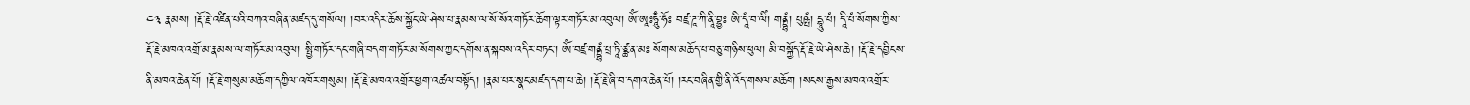༤༣ རྣམས། །རྡོ་རྗེ་འཛིན་པའི་བཀའ་བཞིན་མཛད་དུ་གསོལ། །བར་འདིར་ཆོས་སྐྱོང་ཡེ་ཤེས་པ་རྣམས་ལ་སོ་སོའ་གཏོར་ཆོག་ལྟར་གཏོར་མ་འབུལ། ༀ་ཨཱཿཧཱུྃ་ཧོཿ བཛྲ་ཌཱ་ཀི་ནཱི་བྷྱཿ ཨི་དཱཾ་བ་ལིཾ། གནྡྷཾ། པུཥྤཾ། དྷཱུ་པཾ། དཱི་པཾ་སོགས་ཀྱིས་རྡོ་རྗེ་མཁའ་འགྲོ་མ་རྣམས་ལ་གཏོར་མ་འབུལ། སྤྱི་གཏོར་དང་གཞི་བདག་གཏོར་མ་སོགས་ཀྱང་དགོས་ན་སྐབས་འདིར་བཏང་། ༀ་བཛྲ་གནྡྷཾ་པྲ་ཏཱི་ཙྪ་ན་མཿ སོགས་མཆོད་པ་བཅུ་གཉིས་ཕུལ། མི་བསྐྱོད་རྡོ་རྗེ་ཡེ་ཤེས་ཆེ། །རྡོ་རྗེ་དབྱིངས་ནི་མཁའ་ཆེན་པོ། །རྡོ་རྗེ་གསུམ་མཆོག་དཀྱིལ་འཁོར་གསུམ། །རྡོ་རྗེ་མཁའ་འགྲོར་ཕྱག་འཚལ་བསྟོད། །རྣམ་པར་སྣང་མཛད་དག་པ་ཆེ། །རྡོ་རྗེ་ཞི་བ་དགའ་ཆེན་པོ། །རང་བཞིན་གྱི་ནི་འོད་གསལ་མཆོག །སངས་རྒྱས་མཁའ་འགྲོར་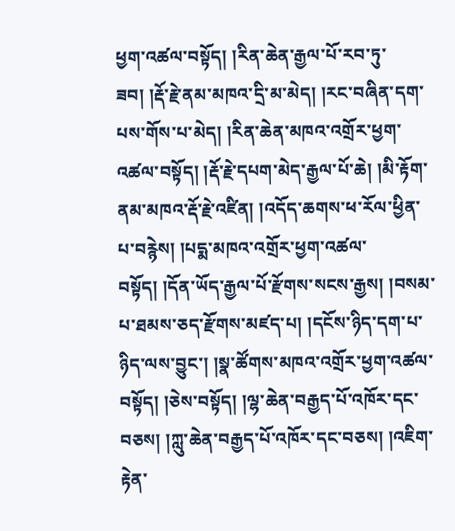ཕྱག་འཚལ་བསྟོད། །རིན་ཆེན་རྒྱལ་པོ་རབ་ཏུ་ཟབ། །རྡོ་རྗེ་ནམ་མཁའ་དྲི་མ་མེད། །རང་བཞིན་དག་པས་གོས་པ་མེད། །རིན་ཆེན་མཁའ་འགྲོར་ཕྱག་འཚལ་བསྟོད། །རྡོ་རྗེ་དཔག་མེད་རྒྱལ་པོ་ཆེ། །མི་རྟོག་ནམ་མཁའ་རྡོ་རྗེ་འཛིན། །འདོད་ཆགས་ཕ་རོལ་ཕྱིན་པ་བརྙེས། །པདྨ་མཁའ་འགྲོར་ཕྱག་འཚལ་བསྟོད། །དོན་ཡོད་རྒྱལ་པོ་རྫོགས་སངས་རྒྱས། །བསམ་པ་ཐམས་ཅད་རྫོགས་མཛད་པ། །དངོས་ཉིད་དག་པ་ཉིད་ལས་བྱུང་། །སྣ་ཚོགས་མཁའ་འགྲོར་ཕྱག་འཚལ་བསྟོད། །ཅེས་བསྟོད། །ལྷ་ཆེན་བརྒྱད་པོ་འཁོར་དང་བཅས། །ཀླུ་ཆེན་བརྒྱད་པོ་འཁོར་དང་བཅས། །འཇིག་རྟེན་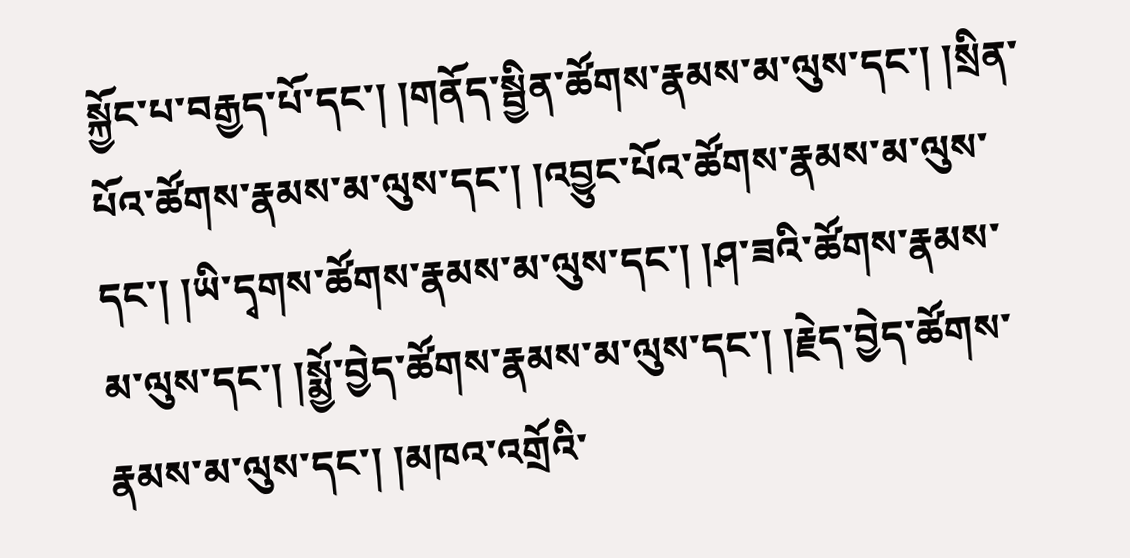སྐྱོང་པ་བརྒྱད་པོ་དང་། །གནོད་སྦྱིན་ཚོགས་རྣམས་མ་ལུས་དང་། །སྲིན་པོའ་ཚོགས་རྣམས་མ་ལུས་དང་། །འབྱུང་པོའ་ཚོགས་རྣམས་མ་ལུས་དང་། །ཡི་དྭགས་ཚོགས་རྣམས་མ་ལུས་དང་། །ཤ་ཟའི་ཚོགས་རྣམས་མ་ལུས་དང་། །སྨྱོ་བྱེད་ཚོགས་རྣམས་མ་ལུས་དང་། །རྗེད་བྱེད་ཚོགས་རྣམས་མ་ལུས་དང་། །མཁའ་འགྲོའི་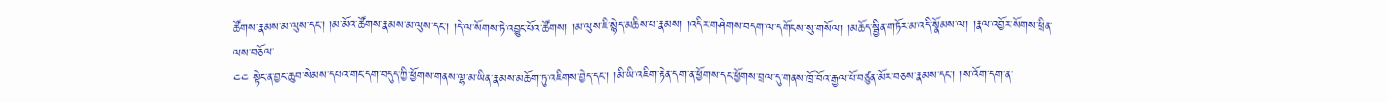ཚོགས་རྣམས་མ་ལུས་དང་། །མ་མོའ་ཚོགས་རྣམས་མ་ལུས་དང་། །དེ་ལ་སོགས་ཏེ་འབྱུང་པོའ་ཚོགས། །མ་ལུས་ཇི་སྙེད་མཆིས་པ་རྣམས། །འདིར་གཤེགས་བདག་ལ་དགོངས་སུ་གསོལ། །མཆོད་སྦྱིན་གཏོར་མ་འདི་སྣོམས་ལ། །རྣལ་འབྱོར་སོགས་ཕྲིན་ལས་བཅོལ་
༤༤ སྟེང་ན་བྱང་ཆུབ་སེམས་དཔའ་གང་དག་བདུད་ཀྱི་ཕྱོགས་གནས་ལྷ་མ་ཡིན་རྣམས་མཆོག་ཏུ་འཇིགས་བྱེད་དང་། །མི་ཡི་འཇིག་རྟེན་དག་ན་ཕྱོགས་དང་ཕྱོགས་བྲལ་དུ་གནས་ཁྲོ་བོའ་རྒྱལ་པོ་བཙུན་མོར་བཅས་རྣམས་དང་། །ས་འོག་དག་ན་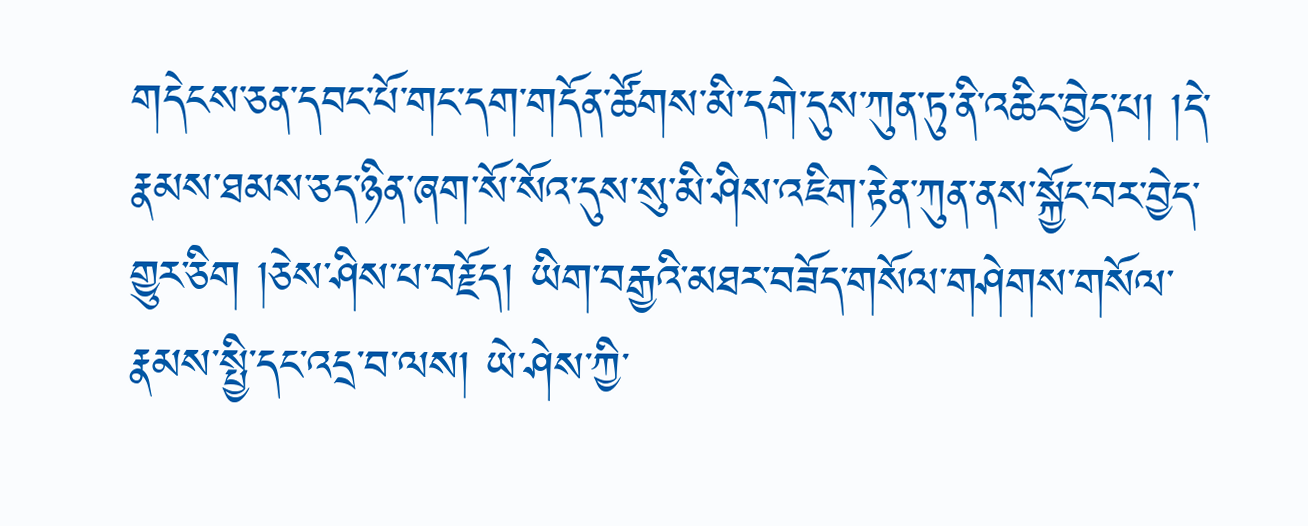གདེངས་ཅན་དབང་པོ་གང་དག་གདོན་ཚོགས་མི་དགེ་དུས་ཀུན་ཏུ་ནི་འཆིང་བྱེད་པ། །དེ་རྣམས་ཐམས་ཅད་ཉིན་ཞག་སོ་སོའ་དུས་སུ་མི་ཤིས་འཇིག་རྟེན་ཀུན་ནས་སྐྱོང་བར་བྱེད་གྱུར་ཅིག །ཅེས་ཤིས་པ་བརྗོད། ཡིག་བརྒྱའི་མཐར་བཟོད་གསོལ་གཤེགས་གསོལ་རྣམས་སྤྱི་དང་འདྲ་བ་ལས། ཡེ་ཤེས་ཀྱི་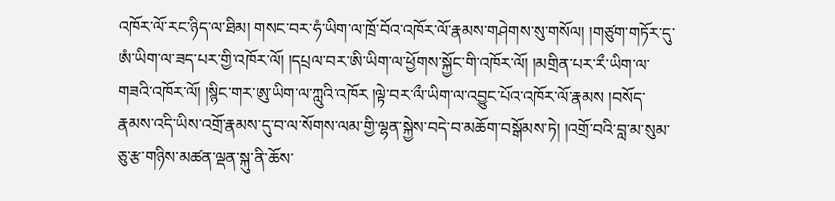འཁོར་ལོ་རང་ཉིད་ལ་ཐིམ། གསང་བར་ཧཾ་ཡིག་ལ་ཁྲོ་བོའ་འཁོར་ལོ་རྣམས་གཤེགས་སུ་གསོལ། །གཙུག་གཏོར་དུ་ཨཾ་ཡིག་ལ་ཟད་པར་གྱི་འཁོར་ལོ། །དཔྲལ་བར་ཨི་ཡིག་ལ་ཕྱོགས་སྐྱོང་གི་འཁོར་ལོ། །མགྲིན་པར་རྀ་ཡིག་ལ་གཟའི་འཁོར་ལོ། །སྙིང་གར་ཨུ་ཡིག་ལ་ཀླུའི་འཁོར །ལྟེ་བར་ལྀ་ཡིག་ལ་འབྱུང་པོའ་འཁོར་ལོ་རྣམས །བསོད་རྣམས་འདི་ཡིས་འགྲོ་རྣམས་དུ་བ་ལ་སོགས་ལམ་གྱི་ལྷན་སྐྱེས་བདེ་བ་མཆོག་བསྒོམས་ཏེ། །འགྲོ་བའི་བླ་མ་སུམ་ཅུ་རྩ་གཉིས་མཚན་ལྡན་སྐུ་ནི་ཆོས་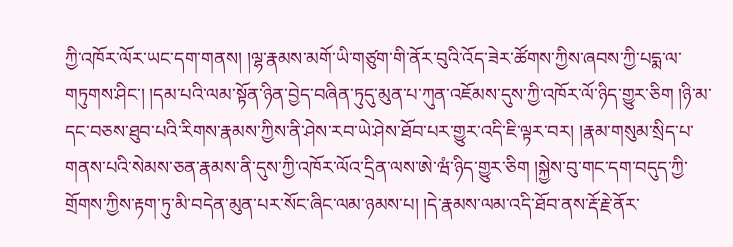ཀྱི་འཁོར་ལོར་ཡང་དག་གནས། །ལྷ་རྣམས་མགོ་ཡི་གཙུག་གི་ནོར་བུའི་འོད་ཟེར་ཚོགས་ཀྱིས་ཞབས་ཀྱི་པདྨ་ལ་གཏུགས་ཤིང་། །དམ་པའི་ལམ་སྟོན་ཉིན་བྱེད་བཞིན་ཏུདུ་མུན་པ་ཀུན་འཇོམས་དུས་ཀྱི་འཁོར་ལོ་ཉིད་གྱུར་ཅིག །ཉི་མ་དང་བཅས་ཐུབ་པའི་རིགས་རྣམས་ཀྱིས་ནི་ཤེས་རབ་ཡེ་ཤེས་ཐོབ་པར་གྱུར་འདི་ཇི་ལྟར་བར། །རྣམ་གསུམ་སྲིད་པ་གནས་པའི་སེམས་ཅན་རྣམས་ནི་དུས་ཀྱི་འཁོར་ལོའ་དྲིན་ལས་ཨེ་ཝཾ་ཉིད་གྱུར་ཅིག །སྐྱེས་བུ་གང་དག་བདུད་ཀྱི་གྲོགས་ཀྱིས་རྟག་ཏུ་མི་བདེན་མུན་པར་སོང་ཞིང་ལམ་ཉམས་པ། །དེ་རྣམས་ལམ་འདི་ཐོབ་ནས་རྡོ་རྗེ་ནོར་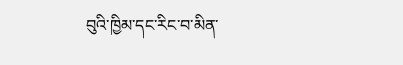བུའི་ཁྱིམ་དང་རིང་བ་མིན་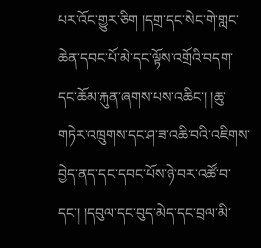པར་འོང་གྱུར་ཅིག །དགྲ་དང་སེང་གེ་གླང་ཆེན་དབང་པོ་མེ་དང་ལྟོས་འགྲོའི་བདག་དང་ཆོམ་རྐུན་ཞགས་པས་འཆིང་། །ཆུ་གཏེར་འཁྲུགས་དང་ཤ་ཟ་འཆི་བའི་འཇིགས་བྱེད་ནད་དང་དབང་པོས་ཉེ་བར་འཚོ་བ་དང་། །དབུལ་དང་བུད་མེད་དང་བྲལ་མི་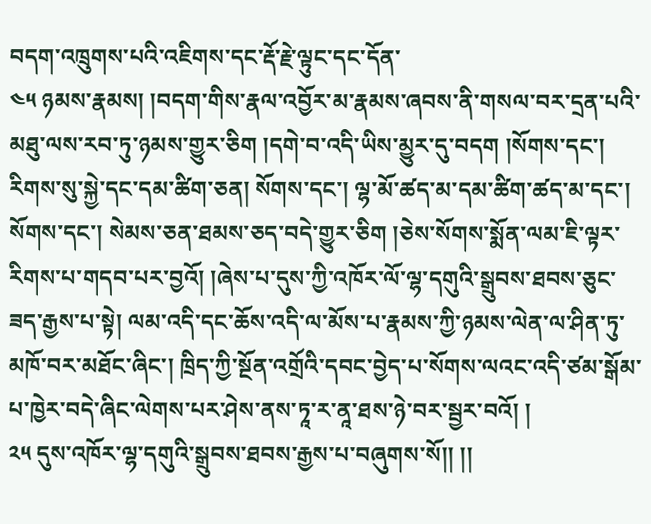བདག་འཁྲུགས་པའི་འཇིགས་དང་རྡོ་རྗེ་ལྟུང་དང་དོན་
༤༥ ཉམས་རྣམས། །བདག་གིས་རྣལ་འབྱོར་མ་རྣམས་ཞབས་ནི་གསལ་བར་དྲན་པའི་མཐུ་ལས་རབ་ཏུ་ཉམས་གྱུར་ཅིག །དགེ་བ་འདི་ཡིས་མྱུར་དུ་བདག །སོགས་དང་། རིགས་སུ་སྐྱེ་དང་དམ་ཚིག་ཅན། སོགས་དང་། ལྷ་མོ་ཚད་མ་དམ་ཚིག་ཚད་མ་དང་། སོགས་དང་། སེམས་ཅན་ཐམས་ཅད་བདེ་གྱུར་ཅིག །ཅེས་སོགས་སྨོན་ལམ་ཇི་ལྟར་རིགས་པ་གདབ་པར་བྱའོ། །ཞེས་པ་དུས་ཀྱི་འཁོར་ལོ་ལྷ་དགུའི་སྒྲུབས་ཐབས་ཅུང་ཟད་རྒྱས་པ་སྟེ། ལམ་འདི་དང་ཆོས་འདི་ལ་མོས་པ་རྣམས་ཀྱི་ཉམས་ལེན་ལ་ཤིན་ཏུ་མཁོ་བར་མཐོང་ཞིང་། ཁྲིད་ཀྱི་སྔོན་འགྲོའི་དབང་བྱེད་པ་སོགས་ལའང་འདི་ཙམ་སྒོམ་པ་ཁྱེར་བདེ་ཞིང་ལེགས་པར་ཤེས་ནས་ཏཱ་ར་ནཱ་ཐས་ཉེ་བར་སྦྱར་བའོ། །
༢༥ དུས་འཁོར་ལྷ་དགུའི་སྒྲུབས་ཐབས་རྒྱས་པ་བཞུགས་སོ།། །།